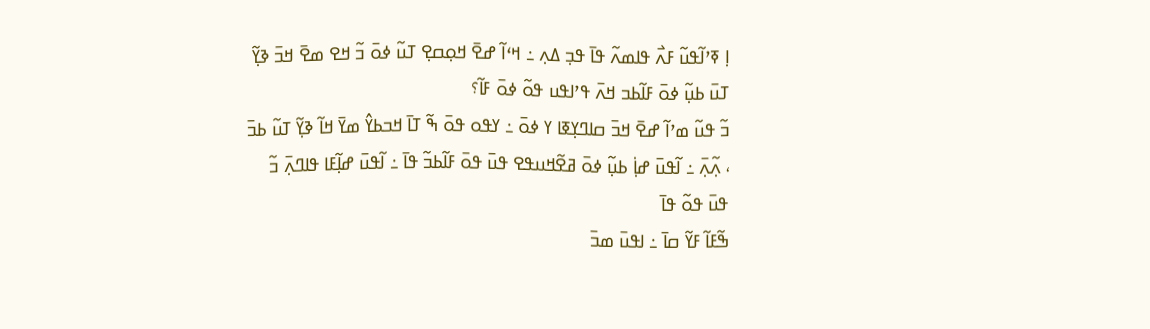ߊ߲ ߧߴߊ߬ߟߎ߬ ߓߍ߯ ߟߊߘߍ߬ ߟߊ߫ ߟߏ߲ ߡߍ߲ ߸ ߞߵߊ߬ ߝߐ߫ ߞߋ߲ߛߐ߲ ߠߎ߬ ߦߋ߫ ߏ߬ ߞߐ ߘߐ߫ ߞߏ߫ ߢߌ߲߬ ߠߎ߫ ߕߎ߲߬ ߦߋ߫ ߓߊ߬ߕߏ ߞߍ߫ ߟߴߊߟߎ ߟߋ߬ ߦߋ߫ ߓߊ߬؟
ߏ߬ ߟߎ߬ ߘߴߊ߬ ߝߐ߫ ߞߏ߫ ߛߊߣߌ߲ߧߊ ߌ ߦߋ߫ ߸ ߌߟߋ ߟߋ߫ ߒ߬ ߠߊ߫ ߞߏߕߌ߮ ߘߌ߫ ߞߊ߬ ߢߌ߲߬ ߠߎ߬ ߕߏ߫ ، ߍ߲߬ߍ߲߫ ߸ ߊ߬ߟߎ߫ ߝߊ߲߭ ߕߎ߲߬ ߦߋ߫ ߥߐ߬ߞߎߟߐ ߟߎ߫ ߟߋ߫ ߓߊ߬ߕߏ߬ ߟߊ߫ ߸ ߊ߬ߟߎ߫ ߝߊ߲߬ߓߊ ߟߊߣߍ߲߫ ߏ߬ ߟߎ߫ ߟߋ߬ ߟߊ߫
ߒ߬ߓߊ߬ ߓߌ߬ ߛߊ߫ ߸ ߊߟߎ߫ ߘߏ߫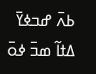ߕߍ߫ ߝߏߦߌ߫ ߡߙߊ߬ ߘߏ߫ ߦߋ߫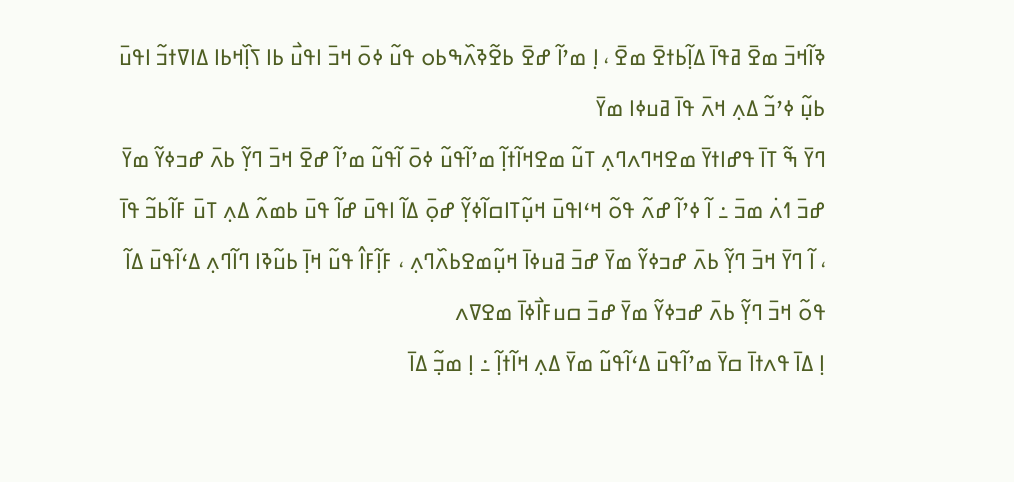ߢߊ߬ߞߏ߫ ߘߐ߫ ߥߟߊ߫ ߡߊ߲߬ߕߙߐ߫ ߘߐ߫ ، ߊ߲ ߘߴߊ߬ ߝߐ߫ ߕߐ߬ߢߍ߰ߒߕߋ ߟߎ߬ ߦߋ߫ ߞߏ߫ ߊߟߎ߯ ߕߊ ߖߊ߲߰ߞߕߊ ߡߊߜߙߏ߬ ߊߟߎ߫ ߕߎ߲߬ ߦߴߏ߬ ߡߍ߲ ߞߍ߫ ߟߊ߫ ߥߎߦߊ ߘߌ߫
ߣߌ߫ ߒ߬ ߠߊ߫ ߟߝߊߙߌ߫ ߘߐߞߣߍߣߍ߲ ߠߎ߬ ߘߐߞߊ߬ߙߊ߲߬ ߘߴߊ߬ߟߎ߬ ߦߋ߫ ߊ߬ߟߎ߬ ߘߴߊ߬ ߝߐ߫ ߞߏ߫ ߣߌ߲߬ ߕߍ߫ ߝߏߦߌ߬ ߘߌ߫ ߝߏ߫ ߗߍ߭ ߘߏ߫ ߸ ߊ߬ ߦߴߊ߬ ߝߍ߬ ߟߋ߬ ߞߵߊߟߎ߫ ߞߎ߲߬ߠߊߛߊ߬ߦߌ߲߬ ߝߋ߲߫ ߡߊ߬ ߊߟߎ߫ ߝߊ߬ ߟߎ߫ ߕߘߍ߬ ߡߍ߲ ߠߎ߫ ߓߊ߬ߕߏ߬ ߟߊ߫ ، ߊ߬ ߣߌ߫ ߞߏ߫ ߣߌ߲߬ ߕߍ߫ ߝߏߦߌ߬ ߘߌ߫ ߝߏ߫ ߥߎߦߊ߫ ߞߎ߲߬ߘߐߕߍ߰ߣߍ߲ ، ߓߊ߲߬ߓߊ߮ ߟߎ߬ ߞߊ߲߫ ߕߎ߬ߢߊ ߣߊ߬ߣߍ߲ ߡߵߊ߬ߟߎ߫ ߡߊ߬ ߟߋ߬ ߞߏ߫ ߣߌ߲߬ ߕߍ߫ ߝߏߦߌ߬ ߘߌ߫ ߝߏ߫ ߛߎߓߊ߯ߦߊ߫ ߘߐߜߍ
ߊ߲ ߡߊ߫ ߟߍߙߊ߫ ߛߌ߫ ߘߴߊ߬ߟߎ߫ ߡߵߊ߬ߟߎ߬ ߘߌ߫ ߡߍ߲ ߞߊ߬ߙߊ߲߬ ߸ ߊ߲ ߘߏ߲߬ ߡߊ߫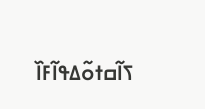ߖߊ߬ߛߙߋ߬ߡߟߊ߬ߓߊ߰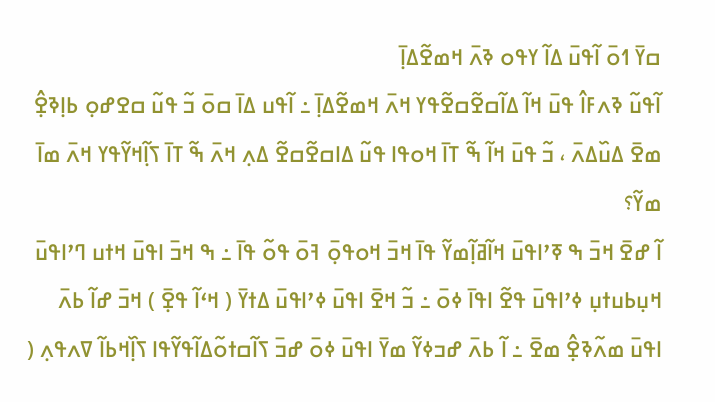ߛߌ߫ ߗߋ߫ ߊ߬ߟߎ߫ ߡߊ߬ ߌߟߋ ߢߍ߫ ߞߘߐ߬ߡߊ߲߫
ߊ߬ߟߎ߬ ߢߍߓߊ߮ ߟߎ߫ ߞߊ߬ ߡߊ߬ߛߐ߬ߛߐ߬ߟߌ ߞߍ߫ ߞߘߐ߬ߡߊ߲߫ ߸ ߊ߬ߟߎ ߡߊ߫ ߛߋ߫ ߏ߬ ߟߎ߬ ߛߐߝߋ߲ ߕߊ߲ߢߐ߲߮ ߘߐ߫ ߡߎ߰ߡߍ߫ ، ߏ߬ ߟߎ߫ ߞߊ߬ ߒ߬ ߠߊ߫ ߞߋߟߊ ߟߎ߬ ߡߊߛߐ߬ߛߐ߬ ߡߍ߲ ߞߍ߫ ߒ߬ ߠߊ߫ ߖߊ߲߬ߞߌ߬ߟߌ ߞߍ߫ ߘߊ߫ ߘߌ߬؟
ߊ߬ ߝߐ߫ ߞߏ߫ ߒ ߧߴߊߟߎ߫ ߞߊ߬ߥߊ߲߬ߘߌ߬ ߟߊ߫ ߞߏ߫ ߞߋߟߋ߲߫ ߔߋ߫ ߟߋ߬ ߟߊ߫ ߸ ߒ ߞߏ߫ ߊߟߎ߫ ߞߙߎ ߣߴߊߟߎ߫ ߞߎ߲ߕߎߙߎ߲ ߦߴߊߟߎ߫ ߟߐ߬ ߊߟߊ߫ ߦߋ߫ ߸ ߏ߬ ߞߐ߫ ߊߟߎ߫ ߦߴߊߟߎ߫ ߡߙߌ߫ ( ߞߵߊ߬ ߟߐ߲߫ ) ߞߏ߫ ߝߊ߬ ߕߍ߫ ߊߟߎ߫ ߘߍ߬ߢߐ߲߮ ߘߐ߫ ߸ ߊ߬ ߕߍ߫ ߝߏߦߌ߬ ߘߌ߫ ߊߟߎ߫ ߦߋ߫ ߝߏ߫ ߖߊ߬ߛߙߋ߬ߡߊ߬ߟߌ߬ߟߊ ߖߊ߲߰ߞߕߊ߬ ߜߍߟߍ߲ (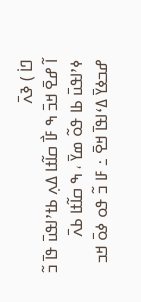ߣߊ߭ ) ߢߍ߫
ߊ߬ ߝߐ߫ ߞߏ߫ ߒ ߓߊ߯ ߛߊ߬ߙߊ ߡߍ߲ ߕߙߴߊߟߎ߫ ߟߊ߫ ߏ߬ ߦߴߊߟߎ߫ ߕߊ ߟߋ߬ ߘߌ߫ ، ߒ ߛߊ߬ߙߊ ߕߍ߫ ߝߏߦߌ߫ ߡߵߊߟߊ߫ ߞߐ߫ ߸ ߓߊ ߏ߬ ߟߋ ߦߋ߫ ߞߏ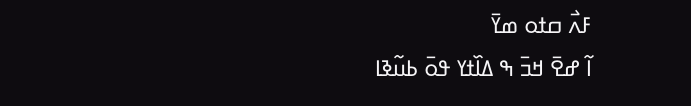ߓߍ߯ ߛߙߋ ߘߌ߫
ߊ߬ ߝߐ߫ ߞߏ߫ ߒ ߡߊ߰ߙߌ ߟߋ߫ ߕߎ߬ߢߊ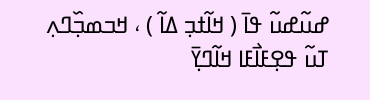ߝߎ߬ߝߎ߬ ߟߊ߫ ( ߞߊ߬ߙߏ߲ ߡߊ߬ ) ، ߞߏߘߏ߲߰ߣߍ߲ ߠߎ߬ ߟߐ߲ߓߊ߯ߓߊ ߞߊ߬ߣߌ߲߫